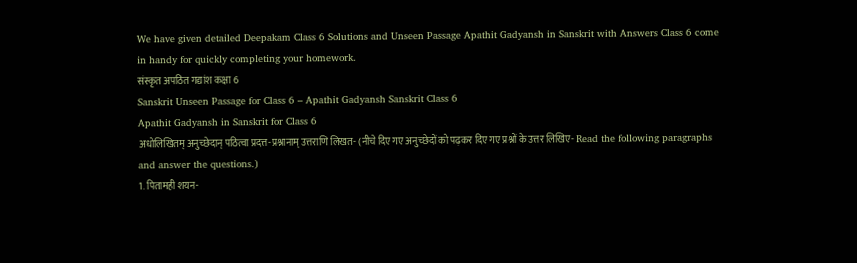We have given detailed Deepakam Class 6 Solutions and Unseen Passage Apathit Gadyansh in Sanskrit with Answers Class 6 come in handy for quickly completing your homework.
संस्कृत अपठित गद्यांश कक्षा 6
Sanskrit Unseen Passage for Class 6 – Apathit Gadyansh Sanskrit Class 6
Apathit Gadyansh in Sanskrit for Class 6
अधोलिखितम् अनुच्छेदान् पठित्वा प्रदत्त-प्रश्नानाम् उत्तराणि लिखत- (नीचे दिए गए अनुच्छेदों को पढ़कर दिए गए प्रश्नों के उत्तर लिखिए- Read the following paragraphs and answer the questions.)
1. पितामही शयन-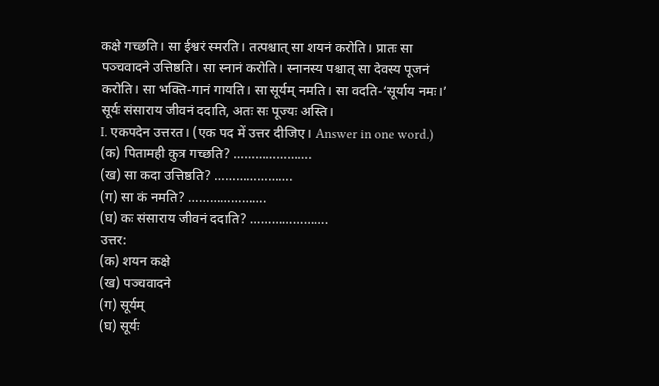कक्षे गच्छति। सा ईश्वरं स्मरति। तत्पश्चात् सा शयनं करोति। प्रातः सा पञ्चवादने उत्तिष्ठति। सा स्नानं करोति। स्नानस्य पश्चात् सा देवस्य पूजनं करोति। सा भक्ति-गानं गायति। सा सूर्यम् नमति। सा वदति-‘सूर्याय नमः।’ सूर्यः संसाराय जीवनं ददाति, अतः सः पूज्यः अस्ति।
I. एकपदेन उत्तरत। (एक पद में उत्तर दीजिए। Answer in one word.)
(क) पितामही कुत्र गच्छति? ………………….
(ख) सा कदा उत्तिष्ठति? ………………….
(ग) सा कं नमति? ………………….
(घ) कः संसाराय जीवनं ददाति? ………………….
उत्तर:
(क) शयन कक्षे
(ख) पञ्चवादने
(ग) सूर्यम्
(घ) सूर्यः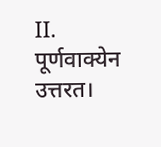II. पूर्णवाक्येन उत्तरत।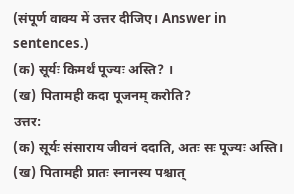(संपूर्ण वाक्य में उत्तर दीजिए। Answer in sentences.)
(क) सूर्यः किमर्थं पूज्यः अस्ति? ।
(ख) पितामही कदा पूजनम् करोति?
उत्तर:
(क) सूर्यः संसाराय जीवनं ददाति, अतः सः पूज्यः अस्ति।
(ख) पितामही प्रातः स्नानस्य पश्चात्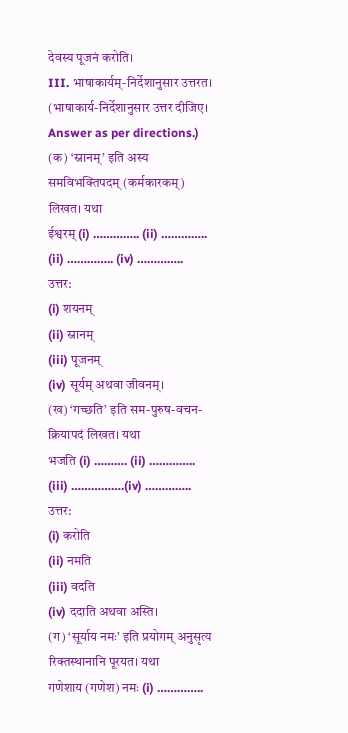देवस्य पूजनं करोति।
III. भाषाकार्यम्-निर्देशानुसार उत्तरत। (भाषाकार्य-निर्देशानुसार उत्तर दीजिए। Answer as per directions.)
(क) ‘स्नानम्’ इति अस्य समविभक्तिपदम् (कर्मकारकम्) लिखत। यथा
ईश्वरम् (i) ………….. (ii) ………….. (ii) ………….. (iv) …………..
उत्तर:
(i) शयनम्
(ii) स्नानम्
(iii) पूजनम्
(iv) सूर्यम् अथवा जीवनम्।
(ख) ‘गच्छति’ इति सम-पुरुष-वचन-क्रियापदं लिखत। यथा
भजति (i) ………. (ii) ………….. (iii) …………….(iv) …………..
उत्तर:
(i) करोति
(ii) नमति
(iii) वदति
(iv) ददाति अथवा अस्ति।
(ग) ‘सूर्याय नमः’ इति प्रयोगम् अनुसृत्य रिक्तस्थानानि पूरयत। यथा
गणेशाय (गणेश) नमः (i) …………..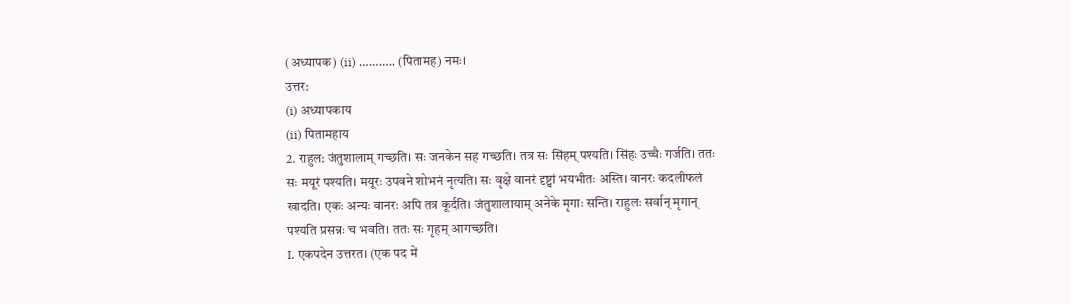(अध्यापक) (ii) ……….. (पितामह) नमः।
उत्तर:
(i) अध्यापकाय
(ii) पितामहाय
2. राहुल: जंतुशालाम् गच्छति। सः जनकेन सह गच्छति। तत्र सः सिंहम् पश्यति। सिंहः उच्चैः गर्जति। ततः सः मयूरं पश्यति। मयूरः उपवने शोभनं नृत्यति। सः वृक्षे वानरं दृष्ट्वां भयभीतः अस्ति। वानरः कदलीफलं खादति। एकः अन्यः वानरः अपि तत्र कूर्दति। जंतुशालायाम् अनेके मृगाः सन्ति। राहुलः सर्वान् मृगान् पश्यति प्रसन्नः च भवति। ततः सः गृहम् आगच्छति।
I. एकपदेन उत्तरत। (एक पद में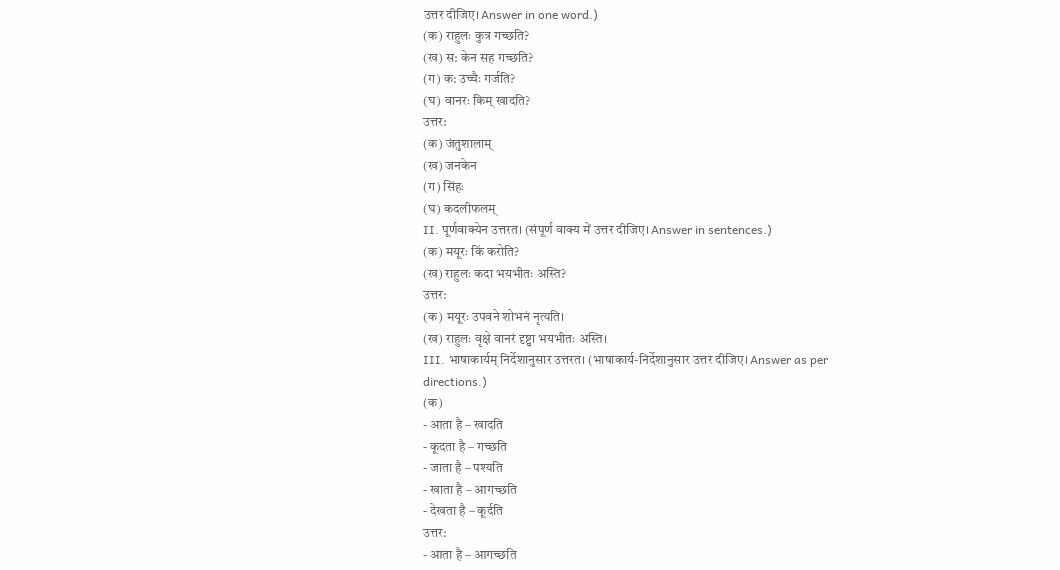उत्तर दीजिए। Answer in one word.)
(क) राहुलः कुत्र गच्छति?
(ख) स: केन सह गच्छति?
(ग) क: उच्चैः गर्जति?
(घ) वानरः किम् खादति?
उत्तर:
(क) जंतुशालाम्
(ख) जनकेन
(ग) सिंहः
(घ) कदलीफलम्
II. पूर्णवाक्येन उत्तरत। (संपूर्ण वाक्य में उत्तर दीजिए। Answer in sentences.)
(क) मयूरः किं करोति?
(ख) राहुलः कदा भयभीतः अस्ति?
उत्तर:
(क) मयूरः उपवने शोभनं नृत्यति।
(ख) राहुलः वृक्षे वानरं दृष्ट्वा भयभीतः अस्ति।
III. भाषाकार्यम् निर्देशानुसार उत्तरत। (भाषाकार्य-निर्देशानुसार उत्तर दीजिए। Answer as per directions.)
(क)
- आता है – खादति
- कूदता है – गच्छति
- जाता है – पश्यति
- खाता है – आगच्छति
- देखता है – कूर्दति
उत्तर:
- आता है – आगच्छति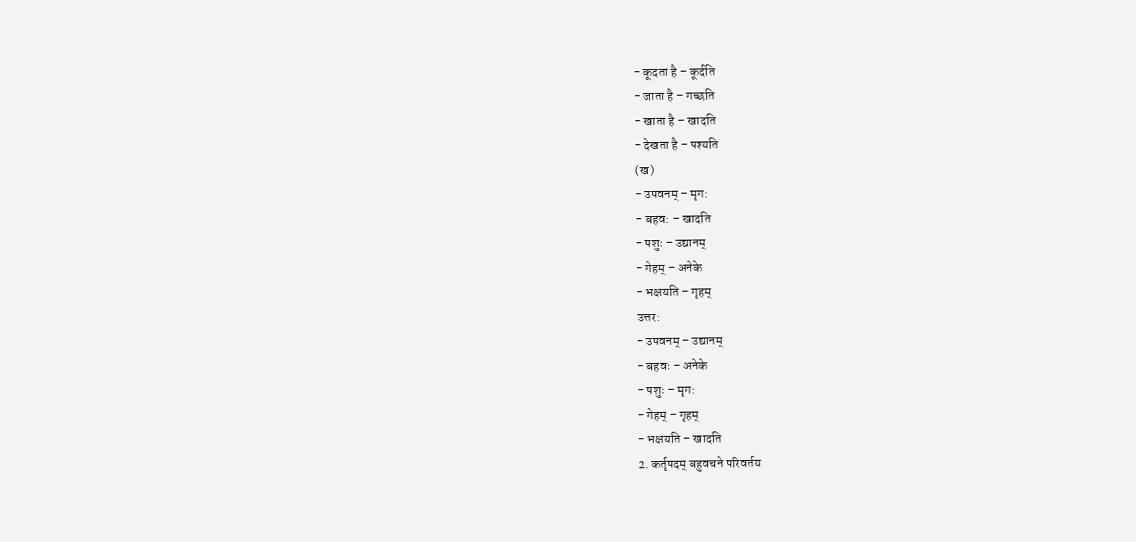- कूदता है – कूर्दति
- जाता है – गच्छति
- खाता है – खादति
- देखता है – पश्यति
(ख)
- उपवनम् – मृग:
- बहव: – खादति
- पशुः – उद्यानम्
- गेहम् – अनेके
- भक्षयति – गृहम्
उत्तर:
- उपवनम् – उद्यानम्
- बहवः – अनेके
- पशुः – मृग:
- गेहम् – गृहम्
- भक्षयति – खादति
2. कर्तृपदम् बहुवचने परिवर्तय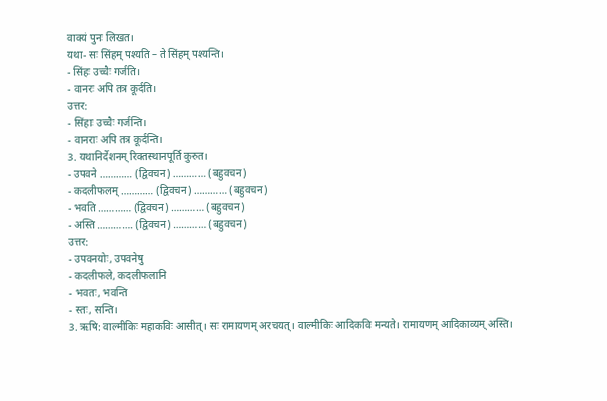वाक्यं पुनः लिखत।
यथा- सः सिंहम् पश्यति – ते सिंहम् पश्यन्ति।
- सिंहः उच्चैः गर्जति।
- वानरः अपि तत्र कूर्दति।
उत्तर:
- सिंहाः उच्चैः गर्जन्ति।
- वानराः अपि तत्र कूर्दन्ति।
3. यथानिर्देशनम् रिक्तस्थानपूर्ति कुरुत।
- उपवने ………… (द्विवचन) ………… (बहुवचन)
- कदलीफलम् ………… (द्विवचन) ………… (बहुवचन)
- भवति ………… (द्विवचन) ………… (बहुवचन)
- अस्ति …………. (द्विवचन) ………… (बहुवचन)
उत्तर:
- उपवनयोः, उपवनेषु
- कदलीफले, कदलीफलानि
- भवतः, भवन्ति
- स्तः, सन्ति।
3. ऋषि: वाल्मीकिः महाकविः आसीत्। सः रामायणम् अरचयत्। वाल्मीकिः आदिकविः मन्यते। रामायणम् आदिकाव्यम् अस्ति।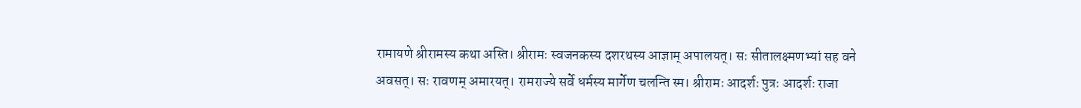रामायणे श्रीरामस्य कथा अस्ति। श्रीरामः स्वजनकस्य दशरथस्य आज्ञाम् अपालयत्। सः सीतालक्ष्मणभ्यां सह वने अवसत्। सः रावणम् अमारयत्। रामराज्ये सर्वे धर्मस्य मार्गेण चलन्ति स्म। श्रीरामः आदर्शः पुत्रः आदर्शः राजा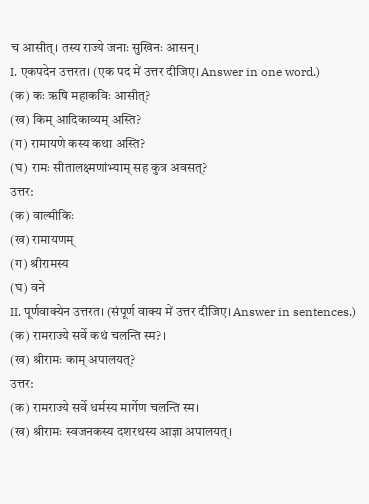च आसीत्। तस्य राज्ये जनाः सुखिनः आसन्।
I. एकपदेन उत्तरत। (एक पद में उत्तर दीजिए। Answer in one word.)
(क) कः ऋषि महाकविः आसीत्?
(ख) किम् आदिकाव्यम् अस्ति?
(ग) रामायणे कस्य कथा अस्ति?
(घ) रामः सीतालक्ष्मणांभ्याम् सह कुत्र अवसत्?
उत्तर:
(क) वाल्मीकिः
(ख) रामायणम्
(ग) श्रीरामस्य
(घ) वने
II. पूर्णवाक्येन उत्तरत। (संपूर्ण वाक्य में उत्तर दीजिए। Answer in sentences.)
(क) रामराज्ये सर्वे कथं चलन्ति स्म? ।
(ख) श्रीरामः काम् अपालयत्?
उत्तर:
(क) रामराज्ये सर्वे धर्मस्य मार्गेण चलन्ति स्म।
(ख) श्रीरामः स्वजनकस्य दशरथस्य आज्ञा अपालयत्।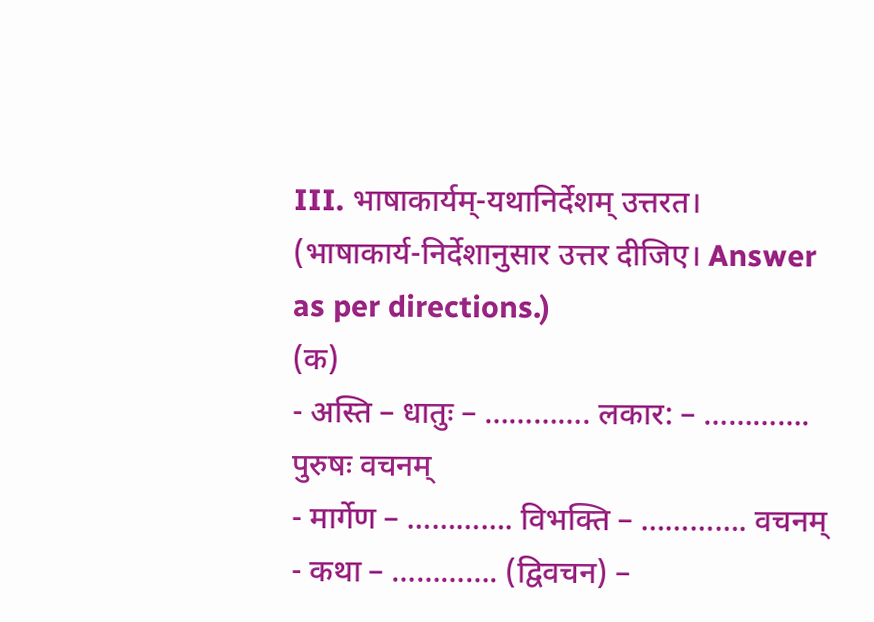III. भाषाकार्यम्-यथानिर्देशम् उत्तरत। (भाषाकार्य-निर्देशानुसार उत्तर दीजिए। Answer as per directions.)
(क)
- अस्ति – धातुः – …………. लकार: – …………. पुरुषः वचनम्
- मार्गेण – …………. विभक्ति – …………. वचनम्
- कथा – …………. (द्विवचन) –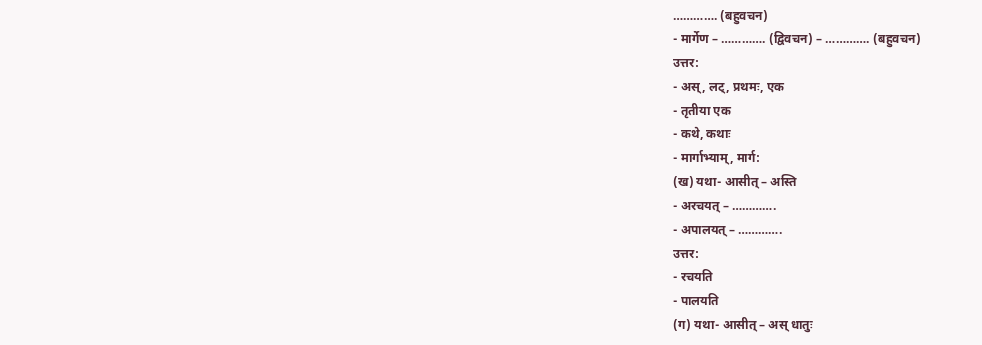…………. (बहुवचन)
- मार्गेण – …………. (द्विवचन) – …………. (बहुवचन)
उत्तर:
- अस्, लट्, प्रथमः, एक
- तृतीया एक
- कथे, कथाः
- मार्गाभ्याम्, मार्ग:
(ख) यथा- आसीत् – अस्ति
- अरचयत् – ………….
- अपालयत् – ………….
उत्तर:
- रचयति
- पालयति
(ग) यथा- आसीत् – अस् धातुः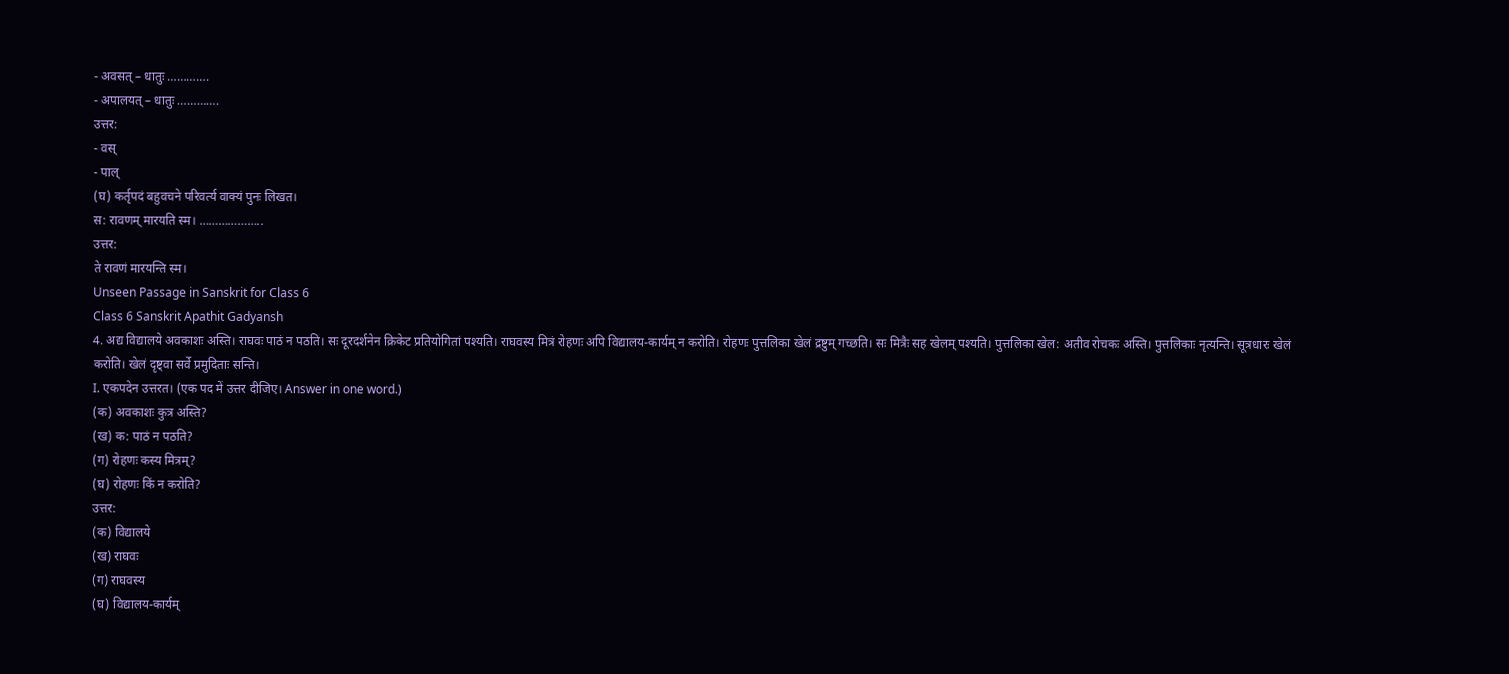- अवसत् – धातुः ………….
- अपालयत् – धातुः ………….
उत्तर:
- वस्
- पाल्
(घ) कर्तृपदं बहुवचने परिवर्त्य वाक्यं पुनः लिखत।
स: रावणम् मारयति स्म। ………………..
उत्तर:
ते रावणं मारयन्ति स्म।
Unseen Passage in Sanskrit for Class 6
Class 6 Sanskrit Apathit Gadyansh
4. अद्य विद्यालये अवकाशः अस्ति। राघवः पाठं न पठति। सः दूरदर्शनेन क्रिकेट प्रतियोगितां पश्यति। राघवस्य मित्रं रोहणः अपि विद्यालय-कार्यम् न करोति। रोहणः पुत्तलिका खेलं द्रष्टुम् गच्छति। सः मित्रैः सह खेलम् पश्यति। पुत्तलिका खेल: अतीव रोचकः अस्ति। पुत्तलिकाः नृत्यन्ति। सूत्रधारः खेलं करोति। खेलं दृष्ट्वा सर्वे प्रमुदिताः सन्ति।
I. एकपदेन उत्तरत। (एक पद में उत्तर दीजिए। Answer in one word.)
(क) अवकाशः कुत्र अस्ति?
(ख) क: पाठं न पठति?
(ग) रोहणः कस्य मित्रम्?
(घ) रोहणः किं न करोति?
उत्तर:
(क) विद्यालये
(ख) राघवः
(ग) राघवस्य
(घ) विद्यालय-कार्यम्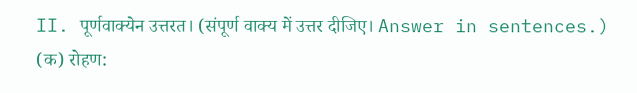II. पूर्णवाक्येन उत्तरत। (संपूर्ण वाक्य में उत्तर दीजिए। Answer in sentences.)
(क) रोहण: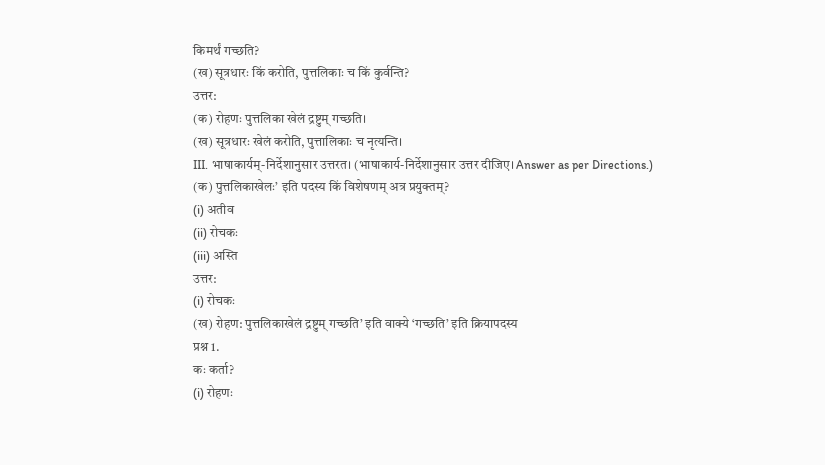किमर्थं गच्छति?
(ख) सूत्रधारः किं करोति, पुत्तलिकाः च किं कुर्वन्ति?
उत्तर:
(क) रोहणः पुत्तलिका खेलं द्रष्टुम् गच्छति।
(ख) सूत्रधारः खेलं करोति, पुत्तालिकाः च नृत्यन्ति।
III. भाषाकार्यम्-निर्देशानुसार उत्तरत। (भाषाकार्य-निर्देशानुसार उत्तर दीजिए। Answer as per Directions.)
(क) पुत्तलिकाखेलः’ इति पदस्य किं विशेषणम् अत्र प्रयुक्तम्?
(i) अतीव
(ii) रोचकः
(iii) अस्ति
उत्तर:
(i) रोचकः
(ख) रोहण: पुत्तलिकाखेलं द्रष्टुम् गच्छति’ इति वाक्ये ‘गच्छति’ इति क्रियापदस्य
प्रश्न 1.
कः कर्ता?
(i) रोहणः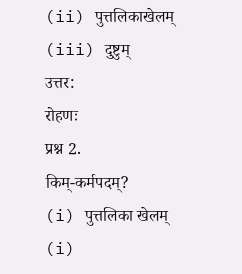(ii) पुत्तलिकाखेलम्
(iii) दुष्टुम्
उत्तर:
रोहणः
प्रश्न 2.
किम्-कर्मपदम्?
(i) पुत्तलिका खेलम्
(i)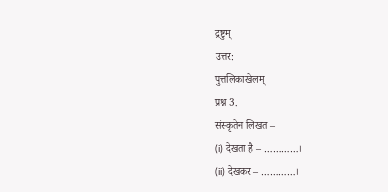द्रष्टुम्
उत्तर:
पुत्तलिकाखेलम्
प्रश्न 3.
संस्कृतेन लिखत –
(i) देखता है – …………।
(ii) देखकर – …………।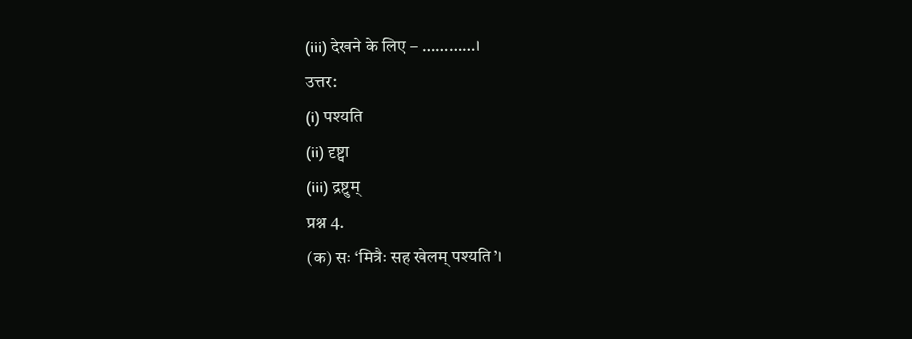(iii) देखने के लिए – …………।
उत्तर:
(i) पश्यति
(ii) दृष्ट्वा
(iii) द्रष्टुम्
प्रश्न 4.
(क) सः ‘मित्रैः सह खेलम् पश्यति’।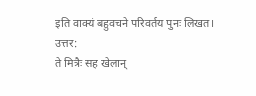इति वाक्यं बहुवचने परिवर्तय पुनः लिखत।
उत्तर:
ते मित्रैः सह खेलान्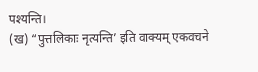पश्यन्ति।
(ख) “पुत्तलिकाः नृत्यन्ति’ इति वाक्यम् एकवचने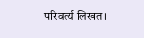परिवर्त्य लिखत।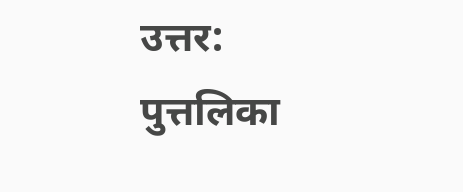उत्तर:
पुत्तलिका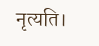नृत्यति।